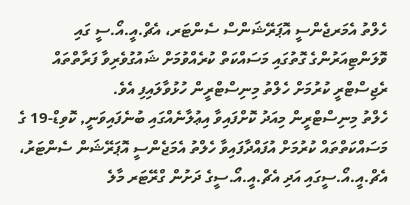ހެލްތު އެމަރޖެންސީ އޮޕަރޭޝަންސް ސެންޓަރ، އެޗް.އީ.އޯ.ސީ ގައި ވޮލަންޓިއަރުންގެ ގޮތުގައި މަސައްކަތް ކުރެއްވުމަށް ޝައުގުވެރިވާ ފަރާތްތައް ރެޖިސްޓްރީ ކުރުމަށް ހެލްތު މިނިސްޓްރީން ހުޅުވާލައިފި އެވެ.
ހެލްތު މިނިސްޓްރީން މިއަދު ކޮށްފައިވާ އިޢުލާނެއްގައި ބުނެފައިވަނީ, ކޮވިޑް-19 ގެ މަސައްކަތްތައް ކުރުމަށް އުފައްދާފައިވާ ހެލްތު އެމަޖެންސީ އޮޕަރޭޝަން ސެންޓަރު، އެޗް.އީ.އޯ.ސީގައި އަދި އެޗް.އީ.އޯ.ސީގެ ދަށުން ގްރޭޓަރ މާލެ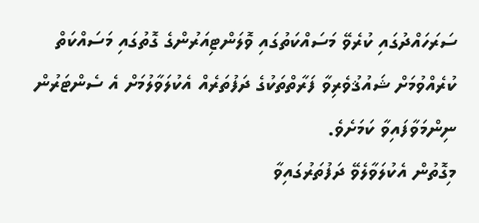ސަރަހައްދުގައި ކުރެވޭ މަސައްކަތުގައި ވޮލަންޓިއަރުންގެ ގޮތުގައި މަސައްކަތް ކުރެއްވުމަށް ޝައުޤުވެރިވާ ފަރާތްތަކުގެ ދަފުތަރެއް އެކުލަވާލުމަށް އެ ސެންޓަރުން ނިންމަވާފައިވާ ކަމަށެވެ.
މިގޮތުން އެކުލަވާލެވޭ ދަފުތަރުގައިވާ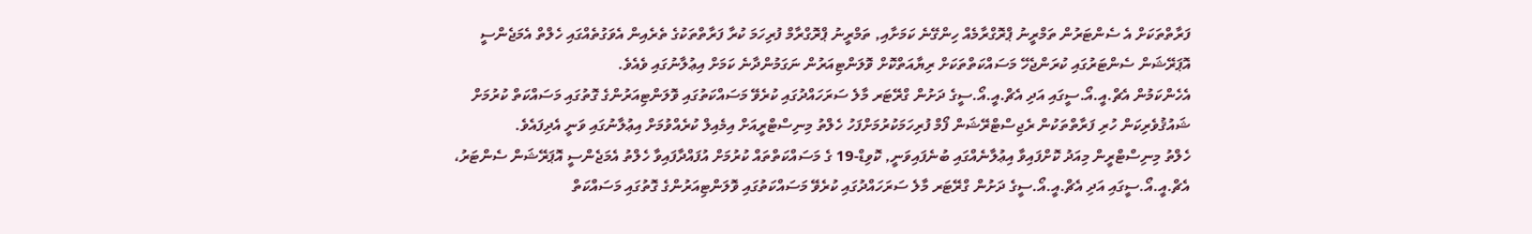ފަރާތްތަކަށް އެ ސެންޓަރުން ތަމްރީނު ޕްރޮގްރާމެއް ހިންގޭނެ ކަމަށާއި, ތަމްރީނު ޕްރޮގްރާމް ފުރިހަމަ ކުރާ ފަރާތްތަކުގެ ތެރެއިން އެވަގުތެއްގައި ހެލްތް އެމަޖެންސީ އޮޕަރޭޝަން ސެންޓަރުގައި ކުރަންޖެހޭ މަސައްކަތްތަކަށް ރިޔާއަތްކޮށް ވޮލަންޓިއަރުން ނަގަމުންދާނެ ކަމަށް އިޢުލާނުގައި ވެއެވެ.
އެހެންކަމުން އެޗް.އީ.އޯ.ސީގައި އަދި އެޗް.އީ.އޯ.ސީގެ ދަށުން ގްރޭޓަރ މާލެ ސަރަހައްދުގައި ކުރެވޭ މަސައްކަތުގައި ވޮލަންޓިއަރުންގެ ގޮތުގައި މަސައްކަތް ކުރުމަށް ޝައުޤުވެރިކަން ހުރި ފަރާތްތަކުން ރެޖިސްޓްރޭޝަން ފޯމް ފުރިހަމަކުރުމަށްފަހު ހެލްތު މިނިސްޓްރީއަށް އިމެއިލް ކުރެއްވުމަށް އިޢުލާނުގައި ވަނީ އެދިފައެވެ.
ހެލްތު މިނިސްޓްރީން މިއަދު ކޮށްފައިވާ އިޢުލާނެއްގައި ބުނެފައިވަނީ, ކޮވިޑް-19 ގެ މަސައްކަތްތައް ކުރުމަށް އުފައްދާފައިވާ ހެލްތު އެމަޖެންސީ އޮޕަރޭޝަން ސެންޓަރު، އެޗް.އީ.އޯ.ސީގައި އަދި އެޗް.އީ.އޯ.ސީގެ ދަށުން ގްރޭޓަރ މާލެ ސަރަހައްދުގައި ކުރެވޭ މަސައްކަތުގައި ވޮލަންޓިއަރުންގެ ގޮތުގައި މަސައްކަތް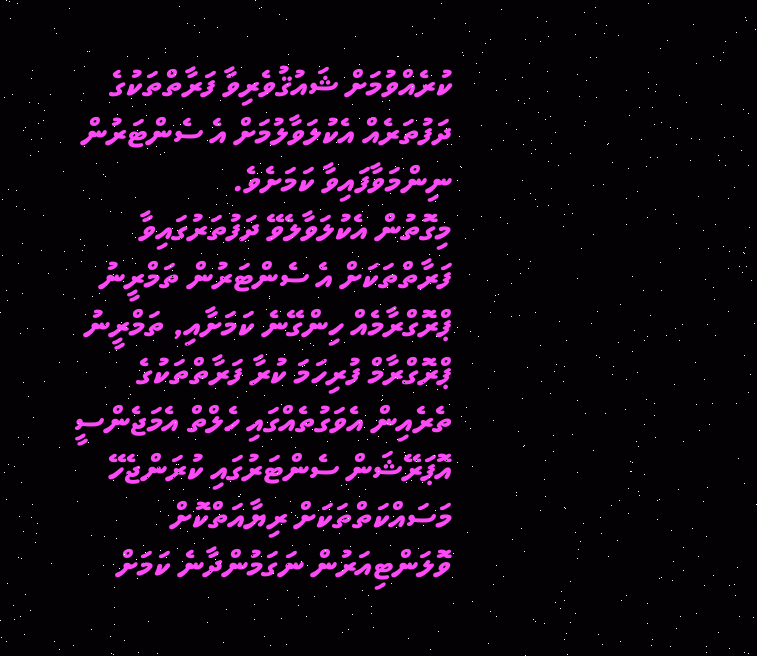ކުރެއްވުމަށް ޝައުޤުވެރިވާ ފަރާތްތަކުގެ ދަފުތަރެއް އެކުލަވާލުމަށް އެ ސެންޓަރުން ނިންމަވާފައިވާ ކަމަށެވެ.
މިގޮތުން އެކުލަވާލެވޭ ދަފުތަރުގައިވާ ފަރާތްތަކަށް އެ ސެންޓަރުން ތަމްރީނު ޕްރޮގްރާމެއް ހިންގޭނެ ކަމަށާއި, ތަމްރީނު ޕްރޮގްރާމް ފުރިހަމަ ކުރާ ފަރާތްތަކުގެ ތެރެއިން އެވަގުތެއްގައި ހެލްތް އެމަޖެންސީ އޮޕަރޭޝަން ސެންޓަރުގައި ކުރަންޖެހޭ މަސައްކަތްތަކަށް ރިޔާއަތްކޮށް ވޮލަންޓިއަރުން ނަގަމުންދާނެ ކަމަށް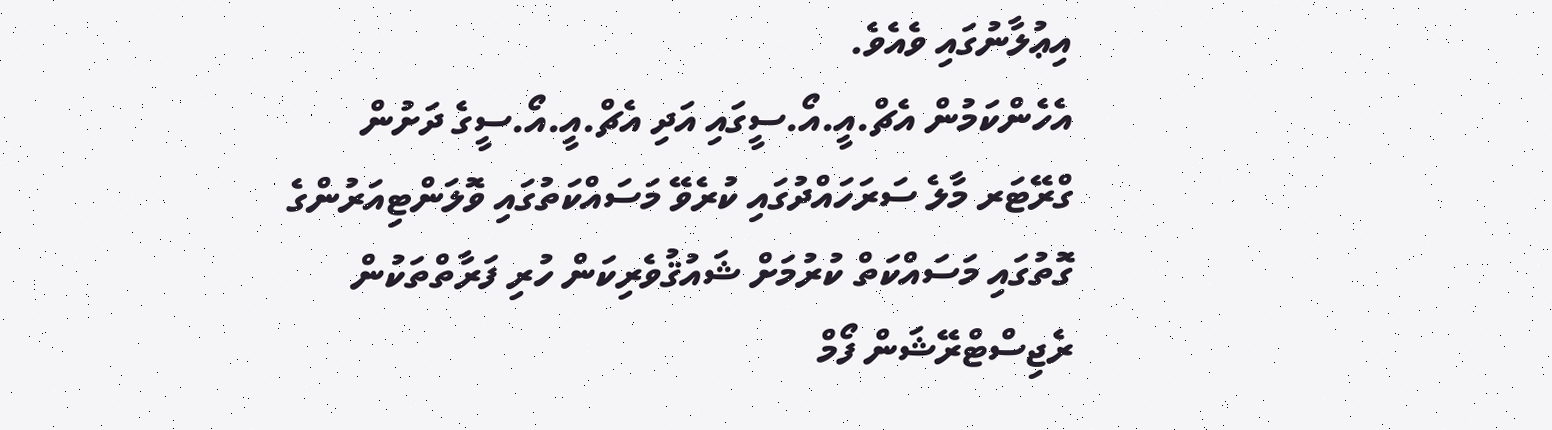އިޢުލާނުގައި ވެއެވެ.
އެހެންކަމުން އެޗް.އީ.އޯ.ސީގައި އަދި އެޗް.އީ.އޯ.ސީގެ ދަށުން ގްރޭޓަރ މާލެ ސަރަހައްދުގައި ކުރެވޭ މަސައްކަތުގައި ވޮލަންޓިއަރުންގެ ގޮތުގައި މަސައްކަތް ކުރުމަށް ޝައުޤުވެރިކަން ހުރި ފަރާތްތަކުން ރެޖިސްޓްރޭޝަން ފޯމް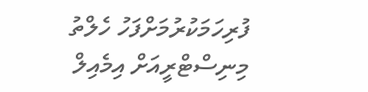ފުރިހަމަކުރުމަށްފަހު ހެލްތު މިނިސްޓްރީއަށް އިމެއިލް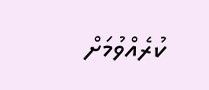ކުރެއްވުމަށް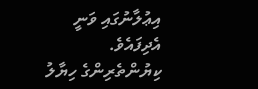އިޢުލާނުގައި ވަނީ އެދިފައެވެ.
ކިޔުންތެރިންގެ ހިޔާލު